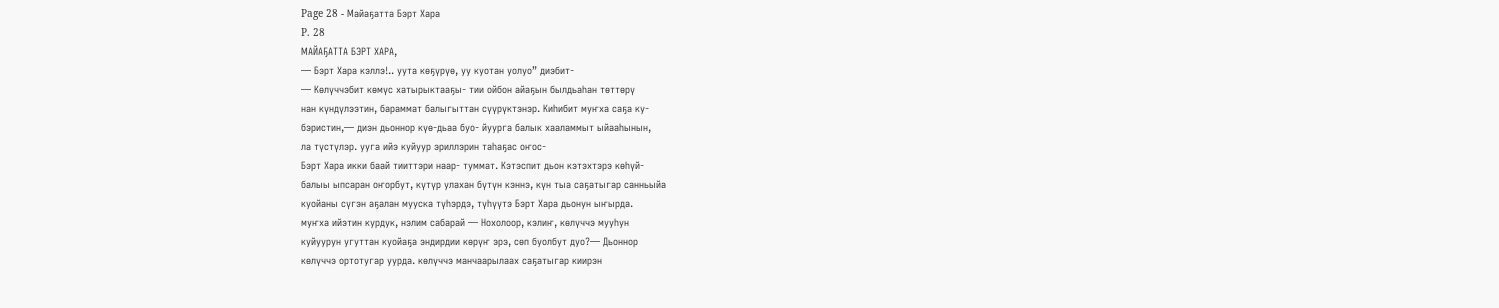Page 28 - Майаҕатта Бэрт Хара
P. 28
МАЙАҔАТТА БЭРТ ХАРА,
— Бэрт Хара кэллэ!.. уута көҕүрүө, уу куотан уолуо” диэбит-
— Көлүччэбит көмүс хатырыктааҕы- тии ойбон айаҕын былдьаһан төттөрү
нан күндүлээтин, бараммат балыгыттан сүүрүктэнэр. Киһибит муҥха саҕа ку-
бэристин,— диэн дьоннор күө-дьаа буо- йуурга балык хааламмыт ыйааһынын,
ла түстүлэр. ууга ийэ куйуур эриллэрин таһаҕас оҥос-
Бэрт Хара икки баай тииттэри наар- туммат. Кэтэспит дьон кэтэхтэрэ көһүй-
балыы ыпсаран оҥорбут, күтүр улахан бүтүн кэннэ, күн тыа саҕатыгар санньыйа
куойаны сүгэн аҕалан мууска түһэрдэ, түһүүтэ Бэрт Хара дьонун ыҥырда.
муҥха ийэтин курдук, нэлим сабарай — Нохолоор, кэлиҥ, көлүччэ мууһун
куйуурун угуттан куойаҕа эндирдии көрүҥ эрэ, сөп буолбут дуо?— Дьоннор
көлүччэ ортотугар уурда. көлүччэ манчаарылаах саҕатыгар киирэн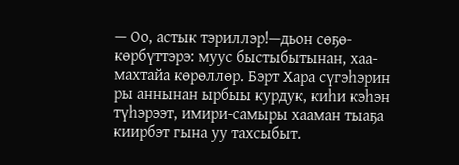— Оо, астык тэриллэр!—дьон сөҕө- көрбүттэрэ: муус быстыбытынан, хаа-
махтайа көрөллөр. Бэрт Хара сүгэһэрин ры аннынан ырбыы курдук, киһи кэһэн
түһэрээт, имири-самыры хааман тыаҕа киирбэт гына уу тахсыбыт.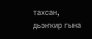тахсан, дьэҥкир гына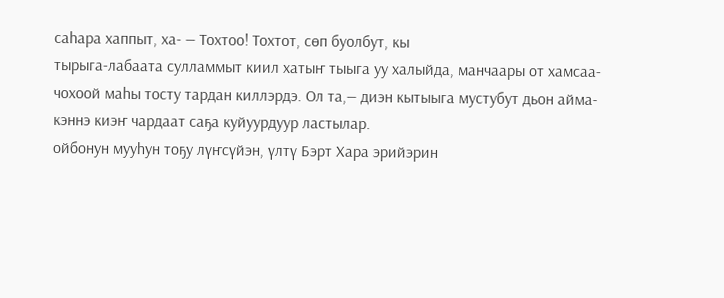саһара хаппыт, ха- — Тохтоо! Тохтот, сөп буолбут, кы
тырыга-лабаата сулламмыт киил хатыҥ тыыга уу халыйда, манчаары от хамсаа-
чохоой маһы тосту тардан киллэрдэ. Ол та,— диэн кытыыга мустубут дьон айма-
кэннэ киэҥ чардаат саҕа куйуурдуур ластылар.
ойбонун мууһун тоҕу лүҥсүйэн, үлтү Бэрт Хара эрийэрин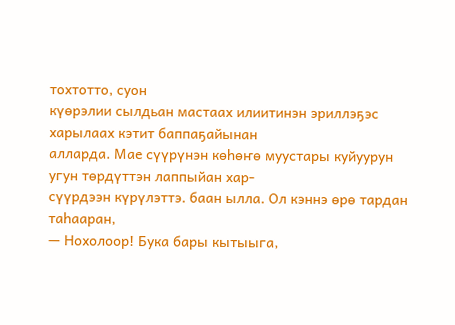тохтотто, суон
күөрэлии сылдьан мастаах илиитинэн эриллэҕэс харылаах кэтит баппаҕайынан
алларда. Мае сүүрүнэн көһөҥө муустары куйуурун угун төрдүттэн лаппыйан хар-
сүүрдээн күрүлэттэ. баан ылла. Ол кэннэ өрө тардан таһааран,
— Нохолоор! Бука бары кытыыга,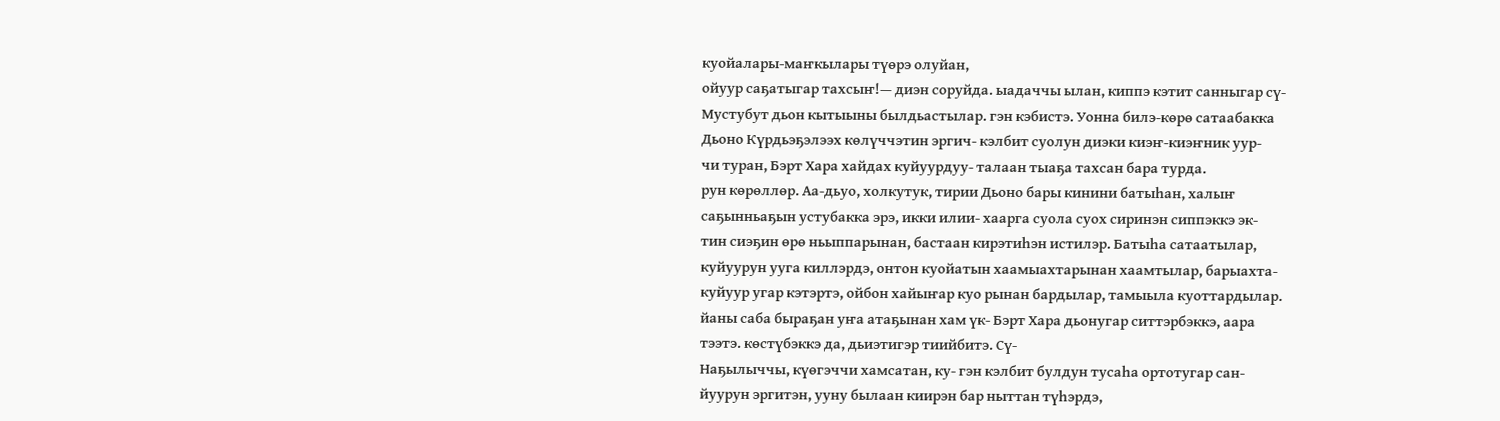куойалары-маҥкылары түөрэ олуйан,
ойуур саҕатыгар тахсыҥ!— диэн соруйда. ыадаччы ылан, киппэ кэтит санныгар сү-
Мустубут дьон кытыыны былдьастылар. гэн кэбистэ. Уонна билэ-көрө сатаабакка
Дьоно Күрдьэҕэлээх көлүччэтин эргич- кэлбит суолун диэки киэҥ-киэҥник уур-
чи туран, Бэрт Хара хайдах куйуурдуу- талаан тыаҕа тахсан бара турда.
рун көрөллөр. Аа-дьуо, холкутук, тирии Дьоно бары кинини батыһан, халыҥ
саҕынньаҕын устубакка эрэ, икки илии- хаарга суола суох сиринэн сиппэккэ эк-
тин сиэҕин өрө ньыппарынан, бастаан кирэтиһэн истилэр. Батыһа сатаатылар,
куйуурун ууга киллэрдэ, онтон куойатын хаамыахтарынан хаамтылар, барыахта-
куйуур угар кэтэртэ, ойбон хайыҥар куо рынан бардылар, тамыыла куоттардылар.
йаны саба быраҕан уҥа атаҕынан хам үк- Бэрт Хара дьонугар ситтэрбэккэ, аара
тээтэ. көстүбэккэ да, дьиэтигэр тиийбитэ. Сү-
Наҕылыччы, күөгэччи хамсатан, ку- гэн кэлбит булдун тусаһа ортотугар сан-
йуурун эргитэн, ууну былаан киирэн бар ныттан түһэрдэ,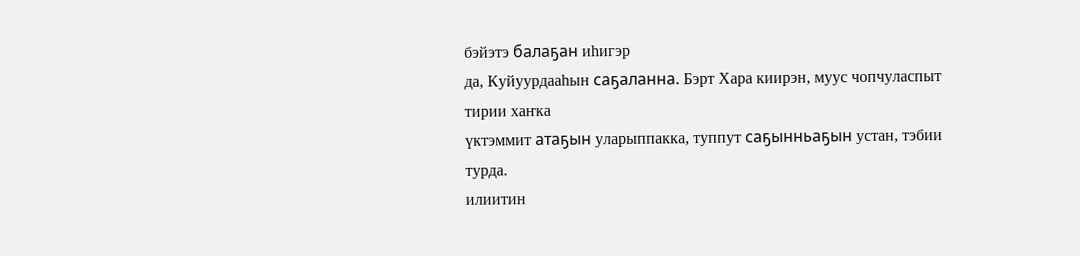бэйэтэ балаҕан иһигэр
да, Куйуурдааһын саҕаланна. Бэрт Хара киирэн, муус чопчуласпыт тирии хаҥка
үктэммит атаҕын уларыппакка, туппут саҕынньаҕын устан, тэбии турда.
илиитин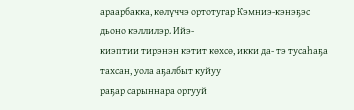араарбакка, көлүччэ ортотугар Кэмниэ-кэнэҕэс дьоно кэллилэр. Ийэ-
киэптии тирэнэн кэтит көхсө, икки да- тэ тусаһаҕа тахсан, уола аҕалбыт куйуу
раҕар сарыннара оргууй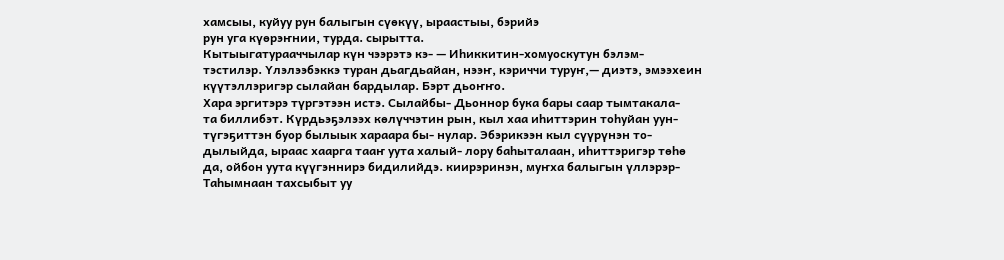хамсыы, куйуу рун балыгын сүөкүү, ыраастыы, бэрийэ
рун уга күөрэҥнии, турда. сырытта.
Кытыыгатурааччылар күн чээрэтэ кэ- — Иһиккитин-хомуоскутун бэлэм-
тэстилэр. Үлэлээбэккэ туран дьагдьайан, нээҥ, кэриччи туруҥ,— диэтэ, эмээхеин
күүтэллэригэр сылайан бардылар. Бэрт дьоҥҥо.
Хара эргитэрэ түргэтээн истэ. Сылайбы- Дьоннор бука бары саар тымтакала-
та биллибэт. Күрдьэҕэлээх көлүччэтин рын, кыл хаа иһиттэрин тоһуйан уун-
түгэҕиттэн буор былыык хараара бы- нулар. Эбэрикээн кыл сүүрүнэн то-
дылыйда, ыраас хаарга тааҥ уута халый- лору баһыталаан, иһиттэригэр төһө
да, ойбон уута күүгэннирэ бидилийдэ. киирэринэн, муҥха балыгын үллэрэр-
Таһымнаан тахсыбыт уу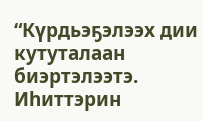“Күрдьэҕэлээх дии кутуталаан биэртэлээтэ. Иһиттэрин